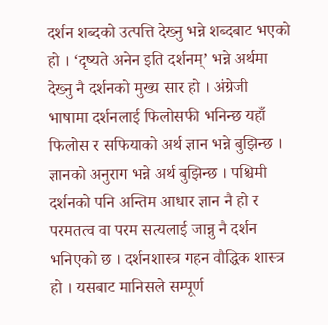दर्शन शब्दको उत्पत्ति देख्नु भन्ने शब्दबाट भएको हो । ‘दृष्यते अनेन इति दर्शनम्’ भन्ने अर्थमा देख्नु नै दर्शनको मुख्य सार हो । अंग्रेजी भाषामा दर्शनलाई फिलोसफी भनिन्छ यहाँ फिलोस र सफियाको अर्थ ज्ञान भन्ने बुझिन्छ । ज्ञानको अनुराग भन्ने अर्थ बुझिन्छ । पश्चिमी दर्शनको पनि अन्तिम आधार ज्ञान नै हो र परमतत्व वा परम सत्यलाई जान्नु नै दर्शन भनिएको छ । दर्शनशास्त्र गहन वौद्धिक शास्त्र हो । यसबाट मानिसले सम्पूर्ण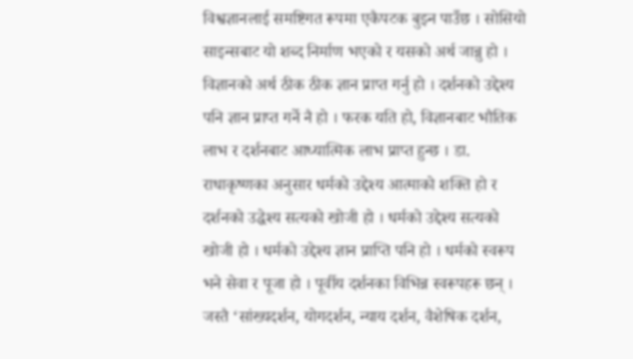विश्वज्ञानलाई समष्टिगत रूपमा एकैपटक बुझ्न पाउँछ । सोसियो साइन्सबाट यो शब्द निर्माण भएको र यसको अर्थ जान्नु हो । विज्ञानको अर्थ ठीक ठीक ज्ञान प्राप्त गर्नु हो । दर्शनको उद्देश्य पनि ज्ञान प्राप्त गर्ने नै हो । फरक यति हो, विज्ञानबाट भौतिक लाभ र दर्शनबाट आध्यात्मिक लाभ प्राप्त हुन्छ । डा. राधाकृष्णका अनुसार धर्मको उद्देश्य आत्माको शक्ति हो र दर्शनको उद्धेश्य सत्यको खोजी हो । धर्मको उद्देश्य सत्यको खोजी हो । धर्मको उद्देश्य ज्ञान प्राप्ति पनि हो । धर्मको स्वरूप भने सेवा र पूजा हो । पूर्वीय दर्शनका विभिन्न स्वरूपहरू छन् । जस्तै ‘सांख्यदर्शन, योगदर्शन, न्याय दर्शन, वैशेषिक दर्शन,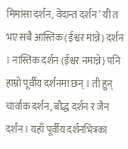मिमांसा दर्शन, वेदान्त दर्शन’ यी त भए सबै आस्तिक (ईश्वर मान्ने) दर्शन । नास्तिक दर्शन (ईश्वर नमान्ने) पनि हाम्रो पूर्वीय दर्शनमा छन् । ती हुन् चार्वाक दर्शन, बौद्ध दर्शन र जैन दर्शन । यहाँ पूर्वीय दर्शनभित्रका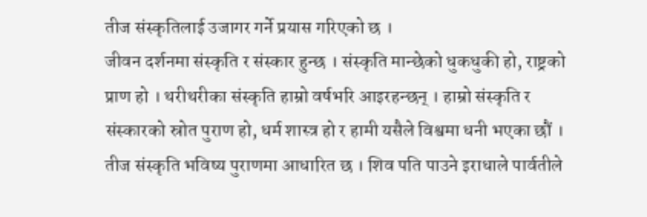तीज संस्कृतिलाई उजागर गर्ने प्रयास गरिएको छ ।
जीवन दर्शनमा संस्कृति र संस्कार हुन्छ । संस्कृति मान्छेको धुकधुकी हो, राष्ट्रको प्राण हो । थरीथरीका संस्कृति हाम्रो वर्षभरि आइरहन्छन् । हाम्रो संस्कृति र संस्कारको स्रोत पुराण हो, धर्म शास्त्र हो र हामी यसैले विश्वमा धनी भएका छौं । तीज संस्कृति भविष्य पुराणमा आधारित छ । शिव पति पाउने इराधाले पार्वतीले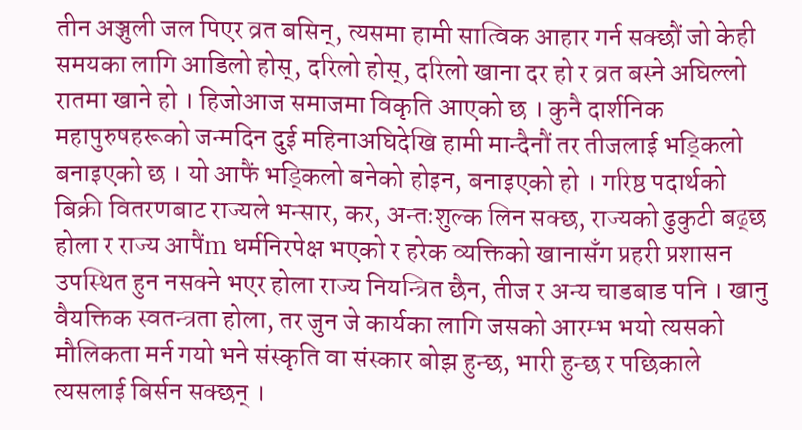तीन अञ्जुली जल पिएर व्रत बसिन्, त्यसमा हामी सात्विक आहार गर्न सक्छौं जो केही समयका लागि आडिलो होस्, दरिलो होस्, दरिलो खाना दर हो र व्रत बस्ने अघिल्लो रातमा खाने हो । हिजोआज समाजमा विकृति आएको छ । कुनै दार्शनिक महापुरुषहरूको जन्मदिन दुई महिनाअघिदेखि हामी मान्दैनौं तर तीजलाई भड्किलो बनाइएको छ । यो आफैं भड्किलो बनेको होइन, बनाइएको हो । गरिष्ठ पदार्थको बिक्री वितरणबाट राज्यले भन्सार, कर, अन्तःशुल्क लिन सक्छ, राज्यको ढुकुटी बढ्छ होला र राज्य आपैंm धर्मनिरपेक्ष भएको र हरेक व्यक्तिको खानासँग प्रहरी प्रशासन उपस्थित हुन नसक्ने भएर होला राज्य नियन्त्रित छैन, तीज र अन्य चाडबाड पनि । खानु वैयक्तिक स्वतन्त्रता होला, तर जुन जे कार्यका लागि जसको आरम्भ भयो त्यसको मौलिकता मर्न गयो भने संस्कृति वा संस्कार बोझ हुन्छ, भारी हुन्छ र पछिकाले त्यसलाई बिर्सन सक्छन् ।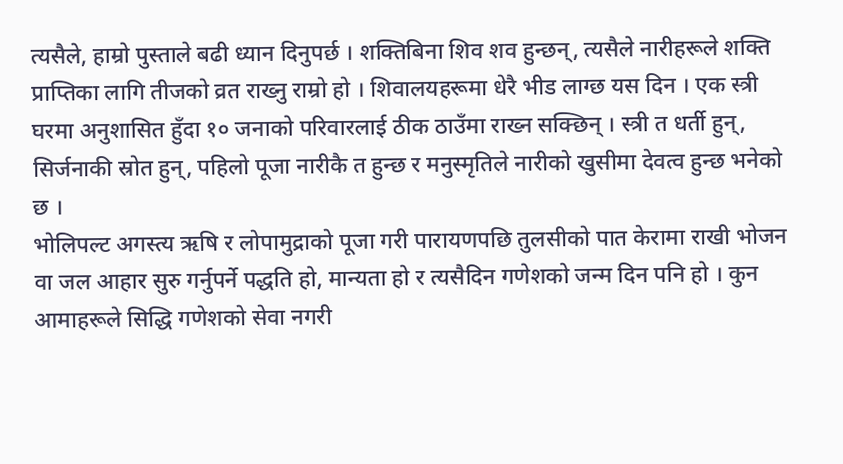त्यसैले, हाम्रो पुस्ताले बढी ध्यान दिनुपर्छ । शक्तिबिना शिव शव हुन्छन्, त्यसैले नारीहरूले शक्ति प्राप्तिका लागि तीजको व्रत राख्नु राम्रो हो । शिवालयहरूमा धेरै भीड लाग्छ यस दिन । एक स्त्री घरमा अनुशासित हुँदा १० जनाको परिवारलाई ठीक ठाउँमा राख्न सक्छिन् । स्त्री त धर्ती हुन्, सिर्जनाकी स्रोत हुन्, पहिलो पूजा नारीकै त हुन्छ र मनुस्मृतिले नारीको खुसीमा देवत्व हुन्छ भनेको छ ।
भोलिपल्ट अगस्त्य ऋषि र लोपामुद्राको पूजा गरी पारायणपछि तुलसीको पात केरामा राखी भोजन वा जल आहार सुरु गर्नुपर्ने पद्धति हो, मान्यता हो र त्यसैदिन गणेशको जन्म दिन पनि हो । कुन आमाहरूले सिद्धि गणेशको सेवा नगरी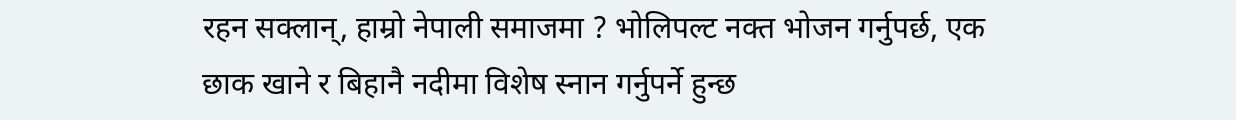रहन सक्लान्, हाम्रो नेपाली समाजमा ? भोलिपल्ट नक्त भोजन गर्नुपर्छ, एक छाक खाने र बिहानै नदीमा विशेष स्नान गर्नुपर्ने हुन्छ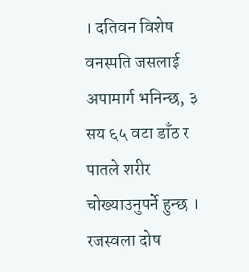। दतिवन विशेष वनस्पति जसलाई अपामार्ग भनिन्छ, ३ सय ६५ वटा डाँठ र पातले शरीर चोख्याउनुपर्ने हुन्छ । रजस्वला दोष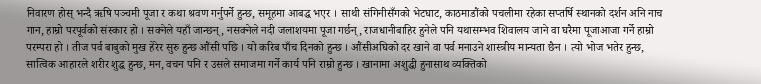निवारण होस् भन्दै ऋषि पञ्चमी पूजा र कथा श्रवण गर्नुपर्ने हुन्छ, समूहमा आबद्ध भएर । साथी संगिनीसँगको भेटघाट, काठमाडौंको पचलीमा रहेका सप्तर्षि स्थानको दर्शन अनि नाच गान, हाम्रो परपूर्वको संस्कार हो । सक्नेले यहाँ जान्छन्, नसक्नेले नदी जलाशयमा पूजा गर्छन्, राजधानीबाहिर हुनेले पनि यथासम्भव शिवालय जाने वा घरैमा पूजाआजा गर्ने हाम्रो परम्परा हो । तीज पर्व बाबुको मुख हेरेर सुरु हुन्छ औंसी पछि । यो करिब पाँच दिनको हुन्छ । औंसीअघिको दर खाने वा पर्व मनाउने शास्त्रीय मान्यता छैन । त्यो भोज भतेर हुन्छ, सात्विक आहारले शरीर शुद्ध हुन्छ, मन, वचन पनि र उसले समाजमा गर्ने कार्य पनि राम्रो हुन्छ । खानामा अशुद्धी हुनासाथ व्यक्तिको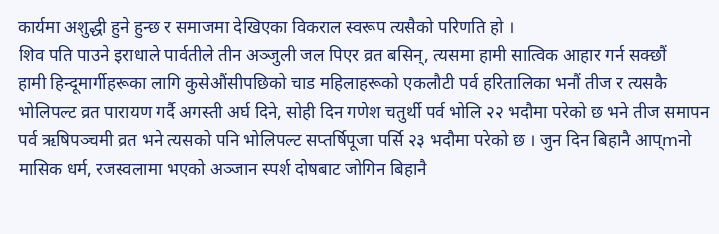कार्यमा अशुद्धी हुने हुन्छ र समाजमा देखिएका विकराल स्वरूप त्यसैको परिणति हो ।
शिव पति पाउने इराधाले पार्वतीले तीन अञ्जुली जल पिएर व्रत बसिन्, त्यसमा हामी सात्विक आहार गर्न सक्छौं
हामी हिन्दूमार्गीहरूका लागि कुसेऔंसीपछिको चाड महिलाहरूको एकलौटी पर्व हरितालिका भनौं तीज र त्यसकै भोलिपल्ट व्रत पारायण गर्दै अगस्ती अर्घ दिने, सोही दिन गणेश चतुर्थी पर्व भोलि २२ भदौमा परेको छ भने तीज समापन पर्व ऋषिपञ्चमी व्रत भने त्यसको पनि भोलिपल्ट सप्तर्षिपूजा पर्सि २३ भदौमा परेको छ । जुन दिन बिहानै आप्mनो मासिक धर्म, रजस्वलामा भएको अञ्जान स्पर्श दोषबाट जोगिन बिहानै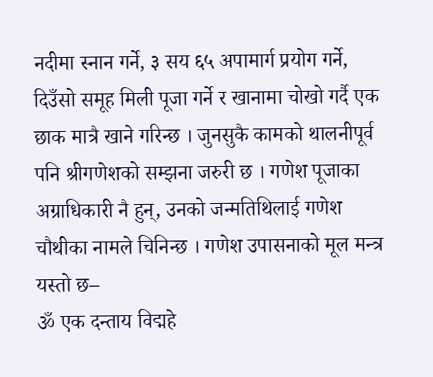नदीमा स्नान गर्ने, ३ सय ६५ अपामार्ग प्रयोग गर्ने, दिउँसो समूह मिली पूजा गर्ने र खानामा चोखो गर्दै एक छाक मात्रै खाने गरिन्छ । जुनसुकै कामको थालनीपूर्व पनि श्रीगणेशको सम्झना जरुरी छ । गणेश पूजाका अग्राधिकारी नै हुन्, उनको जन्मतिथिलाई गणेश चौथीका नामले चिनिन्छ । गणेश उपासनाको मूल मन्त्र यस्तो छ–
ॐ एक दन्ताय विद्महे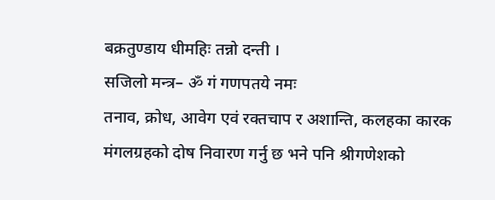बक्रतुण्डाय धीमहिः तन्नो दन्ती ।
सजिलो मन्त्र– ॐ गं गणपतये नमः
तनाव, क्रोध, आवेग एवं रक्तचाप र अशान्ति, कलहका कारक मंगलग्रहको दोष निवारण गर्नु छ भने पनि श्रीगणेशको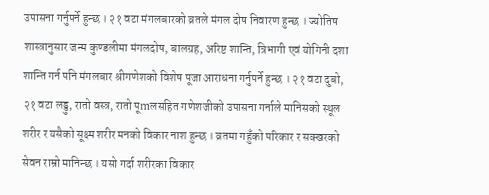उपासना गर्नुपर्ने हुन्छ । २१ वटा मंगलबारको व्रतले मंगल दोष निवारण हुन्छ । ज्योतिष शास्त्रानुसार जन्म कुण्डलीमा मंगलदोष, बालग्रह, अरिष्ट शान्ति, त्रिभागी एवं योगिनी दशा शान्ति गर्न पनि मंगलबार श्रीगणेशको विशेष पूजा आराधना गर्नुपर्ने हुन्छ । २१ वटा दुबो, २१ वटा लड्डु, रातो वस्त्र, रातो पूmलसहित गणेशजीको उपासना गर्नाले मानिसको स्थूल शरीर र यसैको सूक्ष्म शरीर मनको विकार नाश हुन्छ । व्रतमा गहुँको परिकार र सक्खरको सेवन राम्रो मानिन्छ । यसो गर्दा शरीरका विकार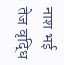नाश भई तेज वृद्धि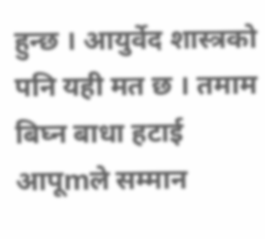हुन्छ । आयुर्वेद शास्त्रको पनि यही मत छ । तमाम बिघ्न बाधा हटाई आपूmले सम्मान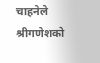चाहनेले श्रीगणेशको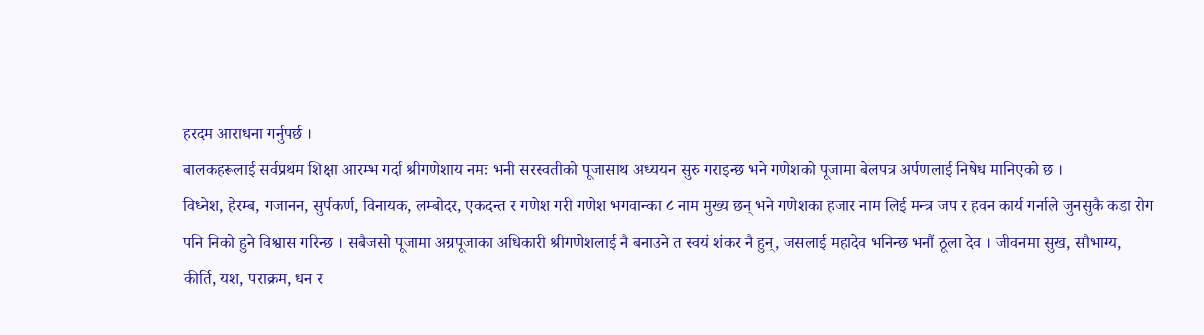हरदम आराधना गर्नुपर्छ ।
बालकहरूलाई सर्वप्रथम शिक्षा आरम्भ गर्दा श्रीगणेशाय नमः भनी सरस्वतीको पूजासाथ अध्ययन सुरु गराइन्छ भने गणेशको पूजामा बेलपत्र अर्पणलाई निषेध मानिएको छ ।
विध्नेश, हेरम्ब, गजानन, सुर्पकर्ण, विनायक, लम्बोदर, एकदन्त र गणेश गरी गणेश भगवान्का ८ नाम मुख्य छन् भने गणेशका हजार नाम लिई मन्त्र जप र हवन कार्य गर्नाले जुनसुकै कडा रोग पनि निको हुने विश्वास गरिन्छ । सबैजसो पूजामा अग्रपूजाका अधिकारी श्रीगणेशलाई नै बनाउने त स्वयं शंकर नै हुन्, जसलाई महादेव भनिन्छ भनौं ठूला देव । जीवनमा सुख, सौभाग्य, कीर्ति, यश, पराक्रम, धन र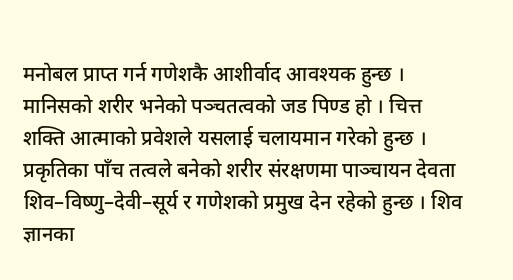मनोबल प्राप्त गर्न गणेशकै आशीर्वाद आवश्यक हुन्छ । मानिसको शरीर भनेको पञ्चतत्वको जड पिण्ड हो । चित्त शक्ति आत्माको प्रवेशले यसलाई चलायमान गरेको हुन्छ । प्रकृतिका पाँच तत्वले बनेको शरीर संरक्षणमा पाञ्चायन देवता शिव–विष्णु–देवी–सूर्य र गणेशको प्रमुख देन रहेको हुन्छ । शिव ज्ञानका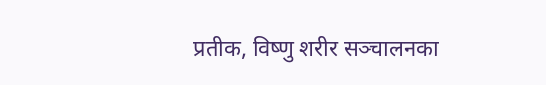प्रतीक, विष्णु शरीर सञ्चालनका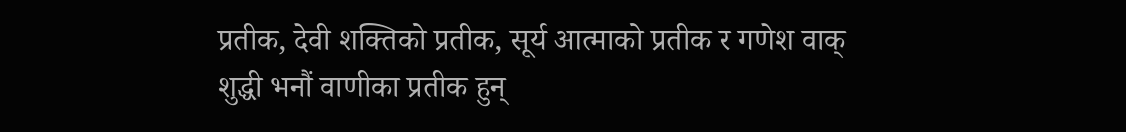प्रतीक, देवी शक्तिको प्रतीक, सूर्य आत्माको प्रतीक र गणेश वाक् शुद्धी भनौं वाणीका प्रतीक हुन्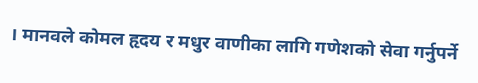। मानवले कोमल हृदय र मधुर वाणीका लागि गणेशको सेवा गर्नुपर्ने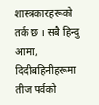शास्त्रकारहरूको तर्क छ । सबै हिन्दु आमा, दिदीबहिनीहरूमा तीज पर्वको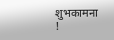शुभकामना !